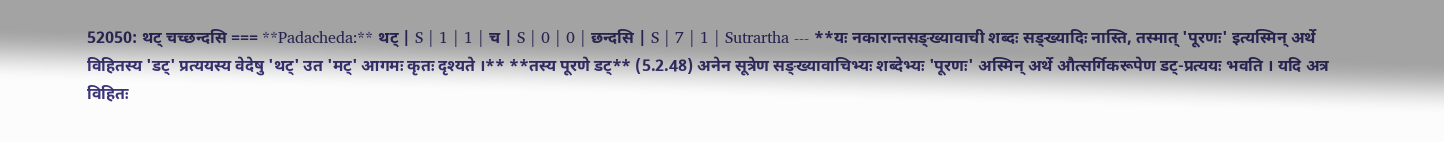52050: थट् चच्छन्दसि === **Padacheda:** थट् | S | 1 | 1 | च | S | 0 | 0 | छन्दसि | S | 7 | 1 | Sutrartha --- **यः नकारान्तसङ्ख्यावाची शब्दः सङ्ख्यादिः नास्ति, तस्मात् 'पूरणः' इत्यस्मिन् अर्थे विहितस्य 'डट्' प्रत्ययस्य वेदेषु 'थट्' उत 'मट्' आगमः कृतः दृश्यते ।** **तस्य पूरणे डट्** (5.2.48) अनेन सूत्रेण सङ्ख्यावाचिभ्यः शब्देभ्यः 'पूरणः' अस्मिन् अर्थे औत्सर्गिकरूपेण डट्-प्रत्ययः भवति । यदि अत्र विहितः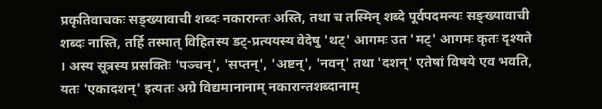प्रकृतिवाचकः सङ्ख्यावाची शब्दः नकारान्तः अस्ति, तथा च तस्मिन् शब्दे पूर्वपदमन्यः सङ्ख्यावाची शब्दः नास्ति, तर्हि तस्मात् विहितस्य डट्-प्रत्ययस्य वेदेषु 'थट्' आगमः उत 'मट्' आगमः कृतः दृश्यते । अस्य सूत्रस्य प्रसक्तिः 'पञ्चन्', 'सप्तन्', 'अष्टन्', 'नवन्' तथा 'दशन्' एतेषां विषये एव भवति, यतः 'एकादशन्' इत्यतः अग्रे विद्यमानानाम् नकारान्तशब्दानाम्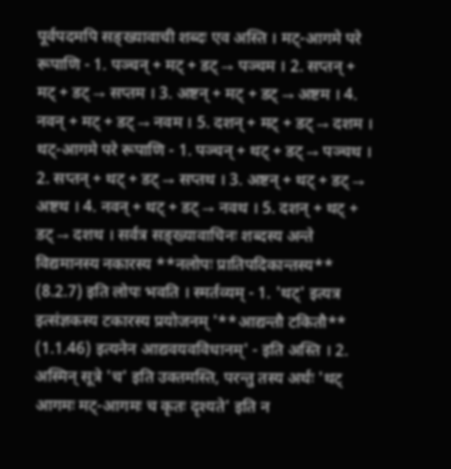पूर्वपदमपि सङ्ख्यावाची शब्दः एव अस्ति । मट्-आगमे परे रूपाणि - 1. पञ्चन् + मट् + डट् → पञ्चम । 2. सप्तन् + मट् + डट् → सप्तम । 3. अष्टन् + मट् + डट् → अष्टम । 4. नवन् + मट् + डट् → नवम । 5. दशन् + मट् + डट् → दशम । थट्-आगमे परे रूपाणि - 1. पञ्चन् + थट् + डट् → पञ्चथ । 2. सप्तन् + थट् + डट् → सप्तथ । 3. अष्टन् + थट् + डट् → अष्टथ । 4. नवन् + थट् + डट् → नवथ । 5. दशन् + थट् + डट् → दशथ । सर्वत्र सङ्ख्यावाचिनः शब्दस्य अन्ते विद्यमानस्य नकारस्य **नलोपः प्रातिपदिकान्तस्य** (8.2.7) इति लोपः भवति । स्मर्तव्यम् - 1. 'थट्' इत्यत्र इत्संज्ञकस्य टकारस्य प्रयोजनम् '**आद्यन्तौ टकितौ** (1.1.46) इत्यनेन आद्यवयवविधानम्' - इति अस्ति । 2. अस्मिन् सूत्रे 'च' इति उक्तमस्ति, परन्तु तस्य अर्थः 'थट् आगमः मट्-आगमः च कृतः दृश्यते' इति न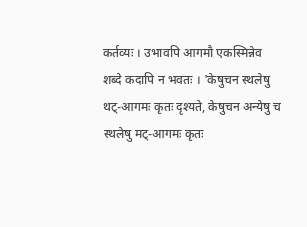कर्तव्यः । उभावपि आगमौ एकस्मिन्नेव शब्दे कदापि न भवतः । 'केषुचन स्थलेषु थट्-आगमः कृतः दृश्यते, केषुचन अन्येषु च स्थलेषु मट्-आगमः कृतः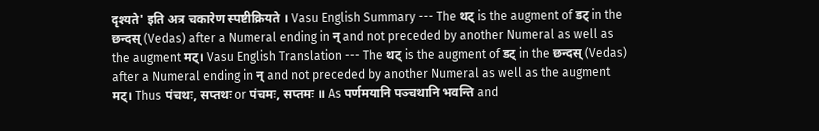दृश्यते' इति अत्र चकारेण स्पष्टीक्रियते । Vasu English Summary --- The थट् is the augment of डट् in the छन्दस् (Vedas) after a Numeral ending in न् and not preceded by another Numeral as well as the augment मट्। Vasu English Translation --- The थट् is the augment of डट् in the छन्दस् (Vedas) after a Numeral ending in न् and not preceded by another Numeral as well as the augment मट्। Thus पंचथः, सप्तथः or पंचमः, सप्तमः ॥ As पर्णमयानि पञ्चथानि भवन्ति and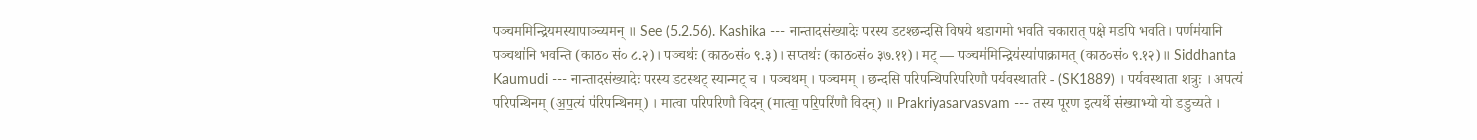पञ्चममिन्द्रियमस्यापाञ्च्यमन् ॥ See (5.2.56). Kashika --- नान्तादसंख्यादेः परस्य डटश्छन्दसि विषये थडागमो भवति चकारात् पक्षे मडपि भवति। पर्णम॑यानि पञ्चथा॑नि भवन्ति (काठ० सं० ८.२)। पञ्चथः॑ (काठ०सं० ९.३)। सप्तथः॑ (काठ०सं० ३७.११)। मट् — पञ्चम॑मिन्द्रिय॑स्या॑पाक्रामत् (काठ०सं० ९.१२)॥ Siddhanta Kaumudi --- नान्तादसंख्यादेः परस्य डटस्थट् स्यान्मट् च । पञ्चथम् । पञ्चमम् । छन्दसि परिपन्थिपरिपरिणौ पर्यवस्थातरि - (SK1889) । पर्यवस्थाता शत्रुः । अपत्यं परिपन्थिनम् (अ॒प॒त्यं प॑रिपन्थिनम्) । मात्वा परिपरिणौ विदन् (मात्वा॒ परि॒परि॑णौ विदन्) ॥ Prakriyasarvasvam --- तस्य पूरण इत्यर्थे संख्याभ्यो यो डडुच्यते ।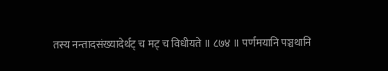तस्य नन्तादसंख्यादेर्थट् च मट् च विधीयते ॥ ८७४ ॥ पर्णमयानि पञ्चथानि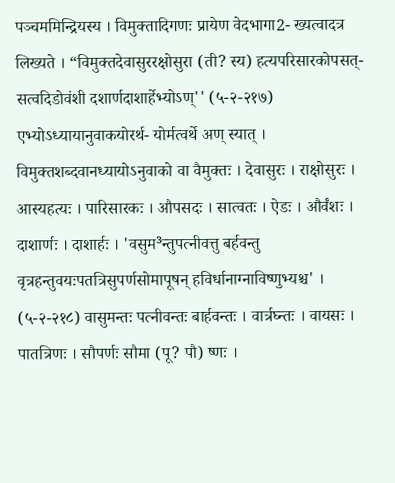पञ्चममिन्द्रियस्य । विमुक्तादिगणः प्रायेण वेदभागा2- ख्यत्वादत्र लिख्यते । “विमुक्तदेवासुररक्षोसुरा (ती? स्य) हत्यपरिसारकोपसत्- सत्वदिडोवंशी दशार्णदाशार्हेभ्योऽण्'' (५-२-२१७) एभ्योऽध्यायानुवाकयोरर्थ- योर्मत्वर्थे अण् स्यात् । विमुक्तशब्दवानध्यायोऽनुवाको वा वैमुक्तः । देवासुरः । राक्षोसुरः । आस्यहत्यः । पारिसारकः । औपसदः । सात्वतः । ऐडः । और्वंशः । दाशार्णः । दाशार्हः । 'वसुम³न्तुपत्नीवत्तु बर्हवन्तु वृत्रहन्तुवयःपतत्रिसुपर्णसोमापूषन् हविर्धानाग्नाविष्णुभ्यश्च' । (५-२-२१८) वासुमन्तः पत्नीवन्तः बार्हवन्तः । वार्त्रघ्न्तः । वायसः । पातत्रिणः । सौपर्णः सौमा (पू? पौ) ष्णः ।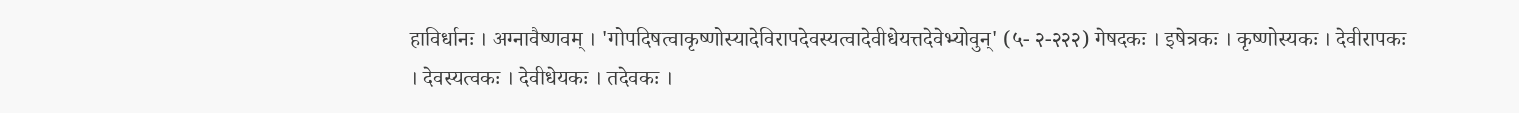हाविर्धानः । अग्नावैष्णवम् । 'गोपदिषत्वाकृष्णोस्यादेविरापदेवस्यत्वादेवीधेयत्तदेवेभ्योवुन्' (५- २-२२२) गेषदकः । इषेत्रकः । कृष्णोस्यकः । देवीरापकः । देवस्यत्वकः । देवीधेयकः । तदेवकः ।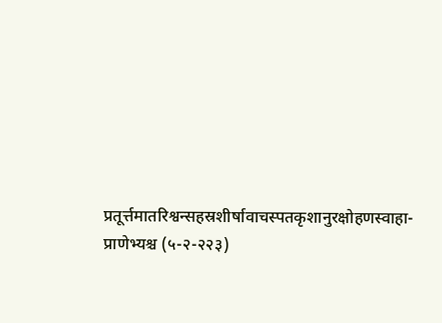प्रतूर्त्तमातरिश्वन्सहस्रशीर्षावाचस्पतकृशानुरक्षोहणस्वाहा- प्राणेभ्यश्च (५-२-२२३)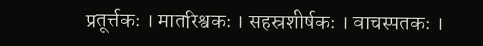प्रतूर्त्तकः । मातरिश्वकः । सहस्रशीर्षकः । वाचस्पतकः ।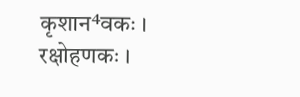कृशान⁴वकः । रक्षोहणकः ।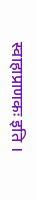स्वाहाप्राणकः इति ।